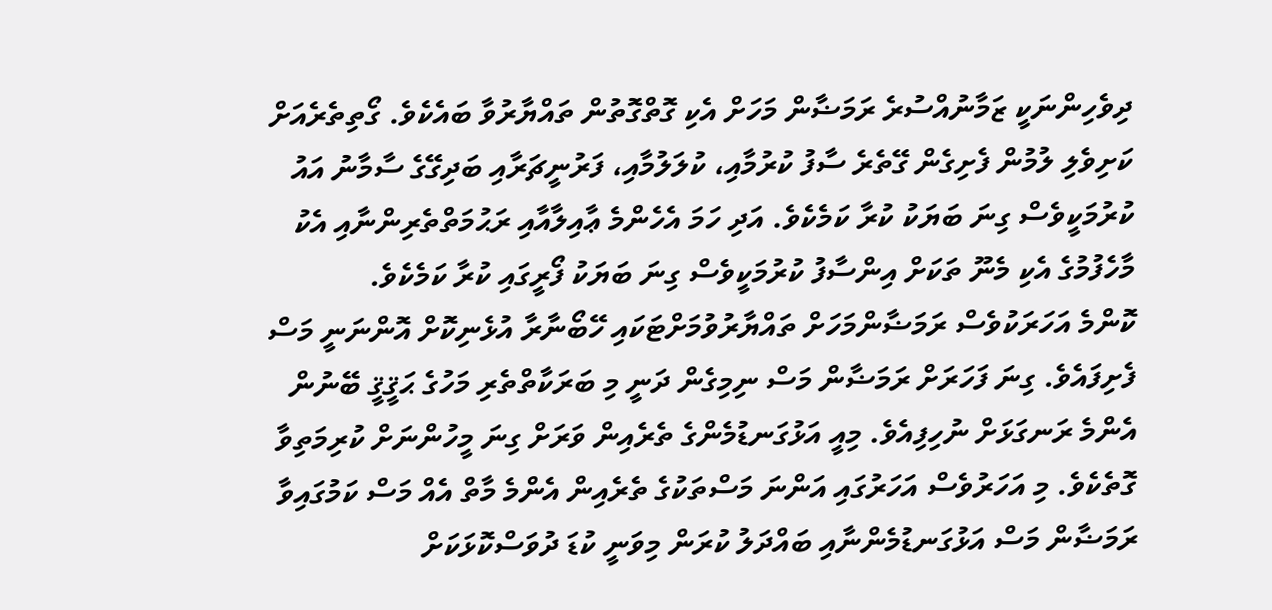ދިވެހިންނަކީ ޒަމާނުއްސުރެ ރަމަޟާން މަހަށް އެކި ގޮތްގޮތުން ތައްޔާރުވާ ބައެކެވެ. ގޯތިތެރެއަށް ކަށިވެލި ލުމުން ފެށިގެން ގޭތެރެ ސާފު ކުރުމާއި، ކުލަލުމާއި، ފަރުނީޗަރާއި ބަދިގޭގެ ސާމާނު އައު ކުރުމަކީވެސް ގިނަ ބަޔަކު ކުރާ ކަމެކެވެ. އަދި ހަމަ އެހެންމެ ޢާއިލާއާއި ރަޙުމަތްތެރިންނާއި އެކު މާހެފުމުގެ އެކި މެނޫ ތަކަށް އިންސާފު ކުރުމަކީވެސް ގިނަ ބަޔަކު ފޯރީގައި ކުރާ ކަމެކެވެ.
ކޮންމެ އަހަރަކުވެސް ރަމަޟާންމަހަށް ތައްޔާރުވުމަށްޓަކައި ހޭބޯނާރާ އުޅެނިކޮށް އޮންނަނީ މަސް ފެށިފައެވެ. ގިނަ ފަހަރަށް ރަމަޟާން މަސް ނިމިގެން ދަނީ މި ބަރަކާތްތެރި މަހުގެ ޙަޤީޤީ ބޭނުން އެންމެ ރަނގަޅަށް ނުހިފިއެވެ. މިއީ އަޅުގަނޑުމެންގެ ތެރެއިން ވަރަށް ގިނަ މީހުންނަށް ކުރިމަތިވާ ގޮތެކެވެ. މި އަހަރުވެސް އަހަރުގައި އަންނަ މަސްތަކުގެ ތެރެއިން އެންމެ މާތް އެއް މަސް ކަމުގައިވާ ރަމަޟާން މަސް އަޅުގަނޑުމެންނާއި ބައްދަލު ކުރަން މިވަނީ ކުޑަ ދުވަސްކޮޅަކަށް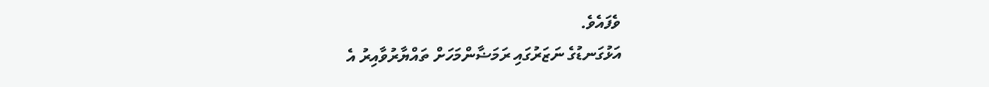ވެފައެވެ.
އަޅުގަނޑުގެ ނަޒަރުގައި ރަމަޟާންމަހަށް ތައްޔާރުވާއިރު އެ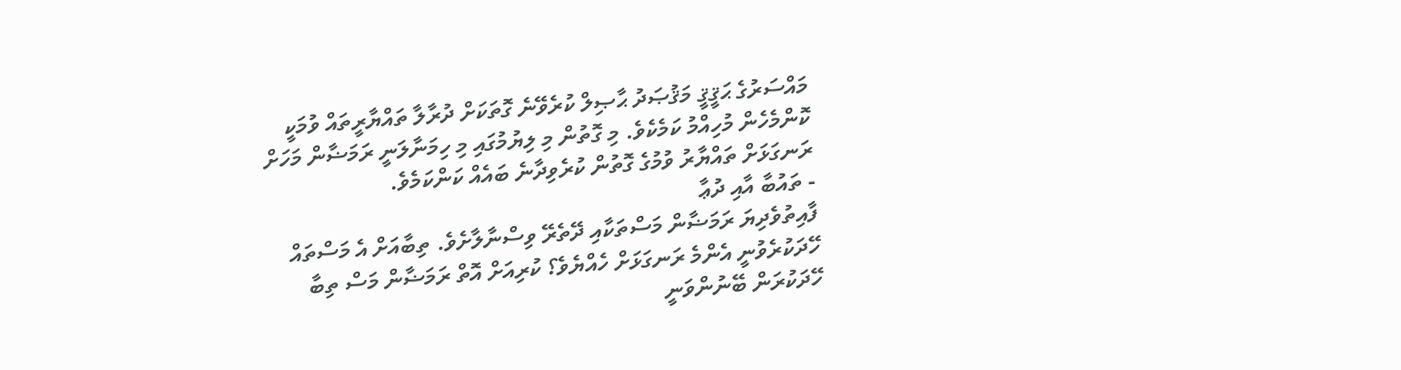މައްސަރުގެ ޙަޤީޤީ މަޤުޞަދު ޙާޞިލް ކުރެވޭނެ ގޮތަކަށް ދުރާލާ ތައްޔާރީތައް ވުމަކީ ކޮންމެހެން މުހިއްމު ކަމެކެވެ. މި ގޮތުން މި ލިޔުމުގައި މި ހިމަނާލަނީ ރަމަޟާން މަހަށް ރަނގަޅަށް ތައްޔާރު ވުމުގެ ގޮތުން ކުރެވިދާނެ ބައެއް ކަންކަމެވެ.
- ތައުބާ އާއި ދުޢާ
ފާއިތުވެދިޔަ ރަމަޟާން މަސްތަކާއި ދޭތެރޭ ވިސްނާލާށެވެ. ތިބާއަށް އެ މަސްތައް ހޭދަކުރެވުނީ އެންމެ ރަނގަޅަށް ހެއްޔެވެ؟ ކުރިއަށް އޮތް ރަމަޟާން މަސް ތިބާ ހޭދަކުރަން ބޭނުންވަނީ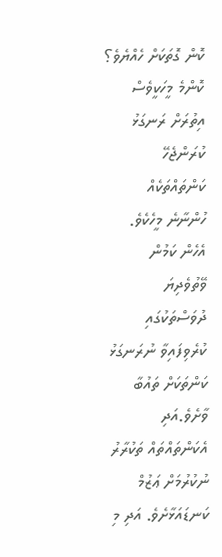ކޮން ގޮތަކަށް ހެއްޔެވެ؟ ކޮންމެ މީހަކީވެސް އިތުރަށް ރަނގަޅު ކުރަންޖެހޭ ކަންތައްތަކެއް ހުންނާނެ މީހެކެވެ. އެހެން ކަމުން ވޭތުވެދިޔަ ދުވަސްތަކުގައި ކުރެވިފައިވާ ނުރަނގަޅު ކަންތަކަށް ތައުބާ ވާށެވެ.އަދި އެކަންތައްތައް ތަކުރާރު ނުކުރުމަށް ޢަޒުމް ކަނޑައަޅާށެވެ. އަދި މި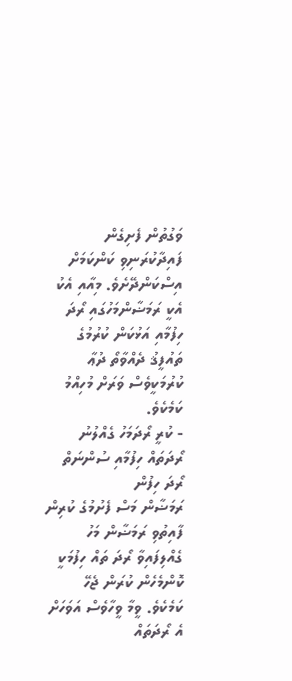ވަގުތުން ފެށިގެން ފައިދާކުރަނިވި ކަންކަމަށް އިސްކަންދޭށެވެ. މިއާއި އެކު އެކީ ރަމަޟާންމަހުގައި ރޯދަ ހިފުމާއި އަޅުކަން ކުރުމުގެ ތައުފީޤު ދެއްވާތޯ ދުޢާ ކުރުމަކީވެސް ވަރަށް މުހިއްމު ކަމެކެވެ.
- ކުރީ ރޯދަމަހު ގެއްލުނު ރޯދަތައް ހިފުމާއި ސުންނަތް ރޯދަ ހިފުން
ރަމަޟާން މަސް ފެށުމުގެ ކުރިން ފާއިތުވި ރަމަޟާން މަހު ގެއްލިފައިވާ ރޯދަ ތައް ހިފުމަކީ ކޮންމެހެން ކުރަން ޖެހޭ ކަމެކެވެ. ވީމާ ވީހާވެސް އަވަހަށް އެ ރޯދަތައް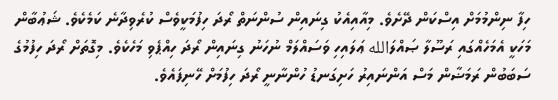ހިފާ ނިންމުމަށް އިސްކަން ދޭށެވެ. މިއާއިއެކު ގިނައިން ސުންނަތް ރޯދަ ހިފުމަކީވެސް ކުރެވިދާނެ ކަމެކެވެ. ޝަޢުބާން މަހަކީ އެމަހެއްގައި ރަސޫލާ ޞައްލަالله ޢަލައިހި ވަސައްލަމް ނުހަނު ގިނައިން ރޯދަ ހިއްޕެވި މަހެކެވެ. މިގޮތަށް ރޯދަ ހިފުމުގެ ސަބަބުން ރަމަޟާން މަސް އަންނައިރު ހަށިގަނޑު ހުންނާނީ ރޯދަ ހިފުމަށް ހޭނިފައެވެ.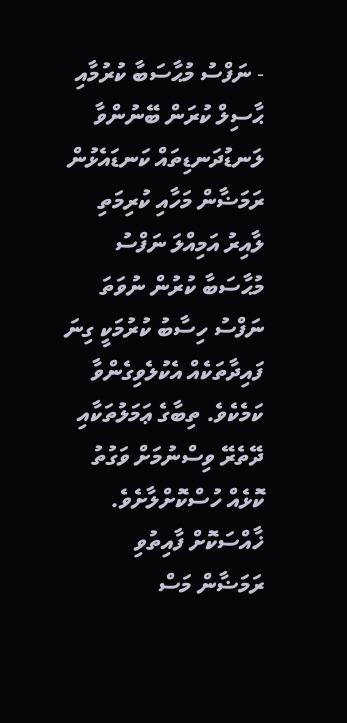- ނަފްސު މުޙާސަބާ ކުރުމާއި ޙާސިލް ކުރަން ބޭނުންވާ ލަނޑުދަނޑިތައް ކަނޑައެޅުން
ރަމަޟާން މަހާއި ކުރިމަތި ލާއިރު އަމިއްލަ ނަފްސު މުޙާސަބާ ކުރުން ނުވަތަ ނަފްސު ހިސާބު ކުރުމަކީ ގިނަ ފައިދާތަކެއް އެކުލެވިގެންވާ ކަމެކެވެ. ތިބާގެ ޢަމަލުތަކާއި ދޭތެރޭ ވިސްނުމަށް ވަގުތު ކޮޅެއް ހުސްކޮށްލާށެވެ. ޚާއްސަކޮށް ފާއިތުވި ރަމަޟާން މަސް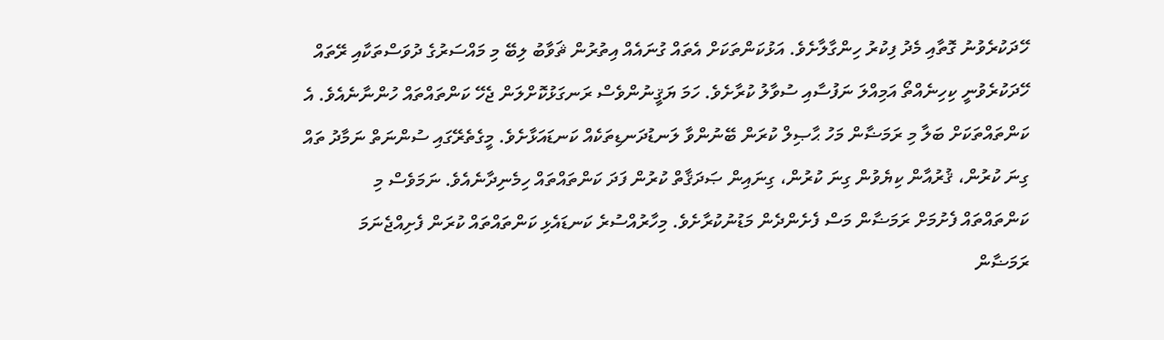ހޭދަކުރެވުނު ގޮތާއި މެދު ފިކުރު ހިންގާލާށެވެ. އަޅުކަންތަކަށް އެތައް ގުނައެއް އިތުރުން ޘަވާބު ލިބޭ މި މައްސަރުގެ ދުވަސްތަކާއި ރޭތައް ހޭދަކުރެވުނީ ކިހިނެއްތޯ އަމިއްލަ ނަފުސާއި ސުވާލު ކުރާށެވެ. ހަމަ ޔަޤީނުންވެސް ރަނގަޅުކޮށްލަން ޖެހޭ ކަންތައްތައް ހުންނާނެއެވެ. އެ ކަންތައްތަކަށް ބަލާ މި ރަމަޟާން މަހު ޙާޞިލް ކުރަން ބޭނުންވާ ލަނޑުދަނޑިތަކެއް ކަނޑައަޅާށެވެ. މީގެތެރޭގައި ސުންނަތް ނަމާދު ތައް ގިނަ ކުރުން، ޤުރުއާން ކިޔެވުން ގިނަ ކުރުން، ގިނައިން ޞަދަޤާތް ކުރުން ފަދަ ކަންތައްތައް ހިމެނިދާނެއެވެ. ނަމަވެސް މި ކަންތައްތައް ފެށުމަށް ރަމަޟާން މަސް ފެށެންދެން މަޑުނުކުރާށެވެ. މިހާރުއްސުރެ ކަނޑައެޅި ކަންތައްތައް ކުރަން ފެށިއްޖެނަމަ ރަމަޟާން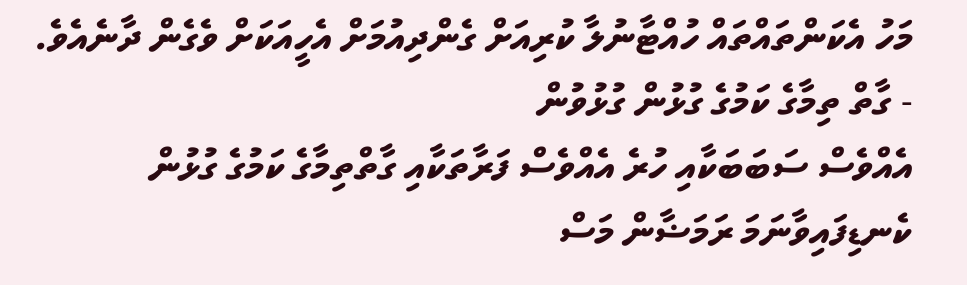މަހު އެކަންތައްތައް ހުއްޓާނުލާ ކުރިއަށް ގެންދިއުމަށް އެހީއަކަށް ވެގެން ދާނެއެވެ.
- ގާތް ތިމާގެ ކަމުގެ ގުޅުން ގުޅުވުން
އެއްވެސް ސަބަބަކާއި ހުރެ އެއްވެސް ފަރާތަކާއި ގާތްތިމާގެ ކަމުގެ ގުޅުން ކެނޑިފައިވާނަމަ ރަމަޟާން މަސް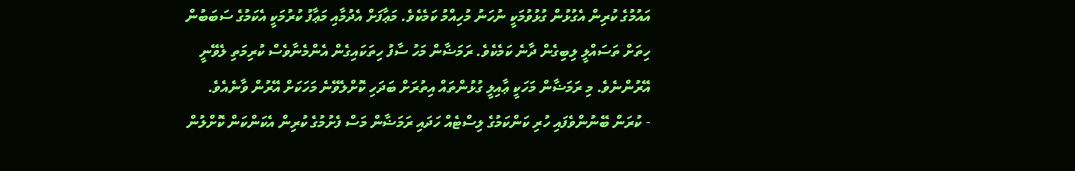އައުމުގެ ކުރިން އެގުޅުން ގުޅުވުމަކީ ނުހަނު މުހިއްމު ކަމެކެވެ. މަޢާފަށް އެދުމާއި މަޢާފު ކުރުމަކީ އެކަމުގެ ސަބަބުން ހިތަށް ތަސައްލީ ލިބިގެން ދާނެ ކަމެކެވެ. ރަމަޟާން މަހު ސާފު ހިތަކައިގެން އެންމެނާވެސް ކުރިމަތި ލެވޭނީ އޭރުންނެވެ. މި ރަމަޟާން މަހަކީ ޢާއިލީ ގުޅުންތައް އިތުރަށް ބަދަހި ކޮށްލެވޭނެ މަހަކަށް އޭރުން ވާނެއެވެ.
- ކުރަން ބޭނުންވެފައި ހުރި ކަންކަމުގެ ލިސްޓެއް ހަދައި ރަމަޟާން މަސް ފެށުމުގެ ކުރިން އެކަންކަން ކޮށްލުން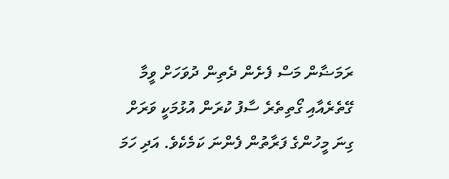ރަމަޟާން މަސް ފެށެން ދެތިން ދުވަހަށް ވީމާ ގޭތެރެއާއި ގޯތިތެރެ ސާފު ކުރަން އުޅުމަކީ ވަރަށް ގިނަ މީހުންގެ ފަރާތުން ފެންނަ ކަމެކެވެ. އަދި ހަމަ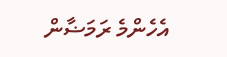އެހެންމެ ރަމަޟާން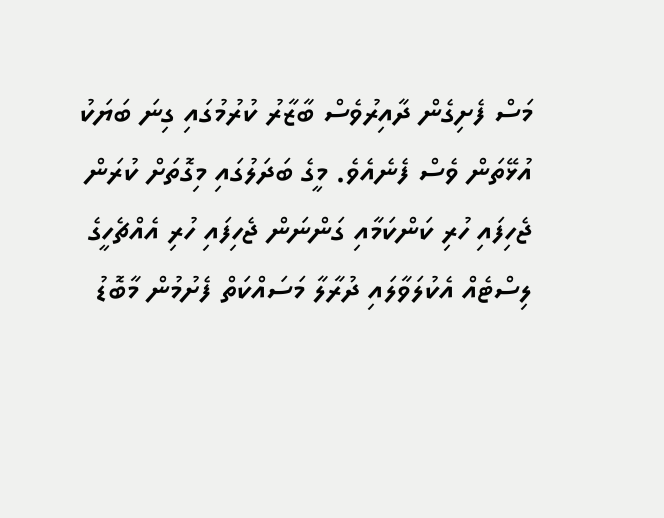މަސް ފެށިގެން ދާއިރުވެސް ބާޒާރު ކުރުމުގައި ގިނަ ބަޔަކު އުޅޭތަން ވެސް ފެނެއެވެ. މީގެ ބަދަލުގައި މިގޮތަށް ކުރަން ޖެހިފައި ހުރި ކަންކަމާއި ގަންނަން ޖެހިފައި ހުރި އެއްޗެހީގެ ލިސްޓެއް އެކުލަވާލައި ދުރާލާ މަސައްކަތް ފެށުމުން މާބޮޑު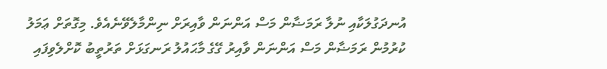އުނދަގުލަކާއި ނުލާ ރަމަޟާން މަސް އަންނަން ވާއިރަށް ނިންމާލެވޭނެއެވެ. މިގޮތަށް ޢަމަލު ކުރުމުން ރަމަޟާން މަސް އަންނަން ވާއިރު ގޭގެ މާޙައުލު ރަނގަޅަށް ތަރުތީބު ކޮށްލެވިފައި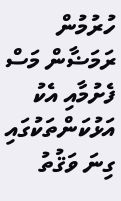ހުރުމުން ރަމަޟާން މަސް ފެށުމާއި އެކު އަޅުކަންތަކުގައި ގިނަ ވަޤުތު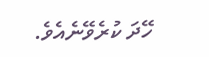ހޭދަ ކުރެވޭނެއެވެ.